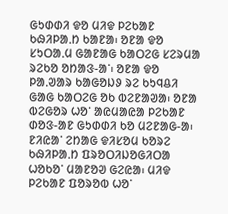ᱜᱩᱰᱰᱤ ᱫᱚ ᱢᱤᱫ ᱞᱮᱠᱟᱱ ᱠᱷᱤᱞᱟᱹᱴ ᱠᱟᱱᱟ᱾ ᱚᱱᱟ ᱫᱚ ᱥᱩᱛᱟᱹᱢ ᱜᱟᱱᱟᱜ ᱠᱟᱛᱮᱜ ᱥᱮᱨᱢᱟ ᱨᱮᱠᱚ ᱚᱴᱟᱝ-ᱟᱸ᱾ ᱚᱱᱟ ᱫᱚ ᱞᱟᱹᱣᱟᱨ ᱠᱟᱜᱚᱡᱽ ᱨᱮ ᱠᱩᱧᱪᱤ ᱜᱟᱜ ᱠᱟᱛᱮᱜ ᱚᱠ ᱵᱮᱱᱟᱣᱟ᱾ ᱚᱱᱟ ᱵᱮᱜᱚᱨ ᱦᱚᱸ ᱟᱭᱢᱟᱭᱟ ᱞᱮᱠᱟᱱ ᱰᱚᱝ-ᱟᱱ ᱜᱩᱰᱰᱤ ᱠᱚ ᱢᱮᱱᱟᱜ-ᱟ᱾ ᱱᱤᱭᱟᱸ ᱮᱴᱟᱜ ᱫᱤᱥᱚᱢ ᱠᱚᱨᱮ ᱠᱷᱤᱞᱟᱹᱴ ᱯᱨᱚᱛᱤᱡᱚᱜᱤᱛᱟ ᱦᱚᱠᱚᱸ ᱢᱟᱱᱚᱣ ᱜᱮᱭᱟ᱾ ᱢᱤᱫ ᱞᱮᱠᱟᱱ ᱯᱚᱨᱚᱵ ᱦᱚᱸ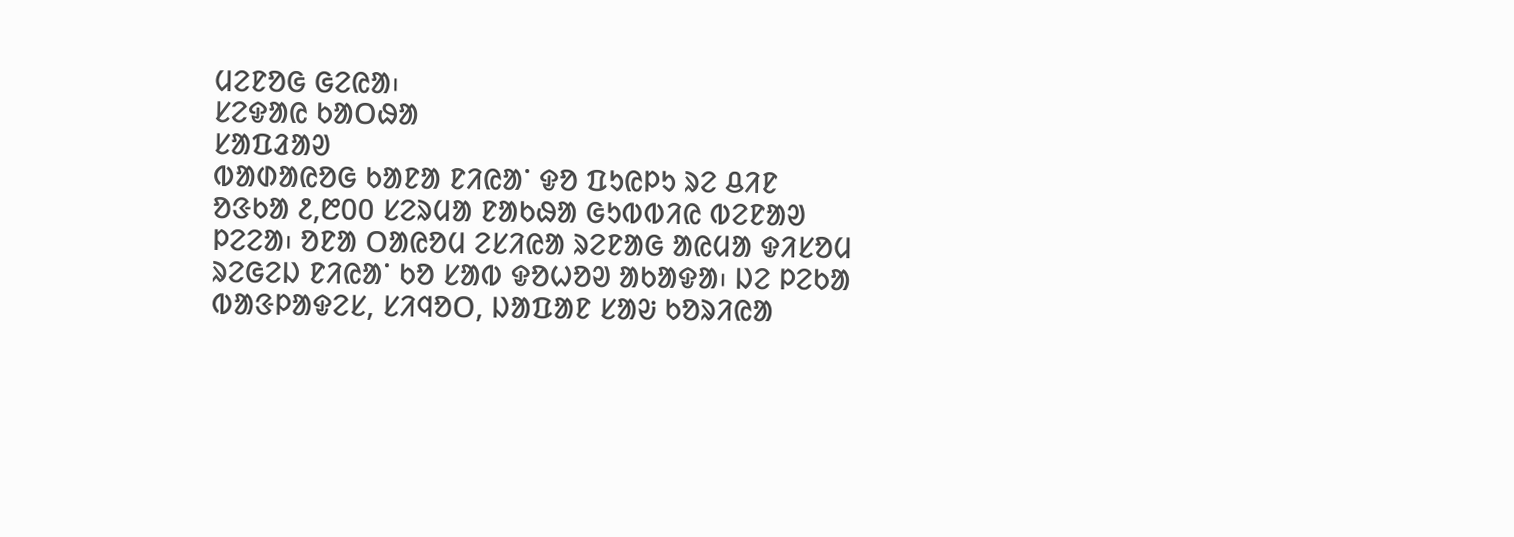ᱢᱮᱱᱚᱜ ᱜᱮᱭᱟ᱾
ᱥᱮᱫᱟᱭ ᱠᱟᱛᱷᱟ
ᱥᱟᱯᱲᱟᱣ
ᱵᱟᱰᱟᱭᱚᱜ ᱠᱟᱱᱟ ᱱᱤᱭᱟᱸ ᱫᱚ ᱯᱩᱭᱞᱩ ᱨᱮ ᱪᱤᱱ ᱚᱝᱠᱟ ᱒,᱘᱐0 ᱥᱮᱨᱢᱟ ᱱᱟᱠᱷᱟ ᱜᱩᱵᱵᱤᱭ ᱵᱮᱱᱟᱣ ᱞᱮᱮᱟ᱾ ᱚᱱᱟ ᱛᱟᱭᱚᱢ ᱮᱥᱤᱭᱟ ᱨᱮᱱᱟᱜ ᱟᱭᱢᱟ ᱫᱤᱥᱚᱢ ᱨᱮᱜᱮᱡ ᱱᱤᱭᱟᱸ ᱠᱚ ᱥᱟᱵ ᱫᱚᱦᱚᱣ ᱟᱠᱟᱫᱟ᱾ ᱡᱮ ᱞᱮᱠᱟ ᱵᱟᱝᱞᱟᱫᱮᱥ, ᱥᱤᱧᱚᱛ, ᱡᱟᱯᱟᱱ ᱥᱟᱶ ᱠᱚᱨᱤᱭᱟ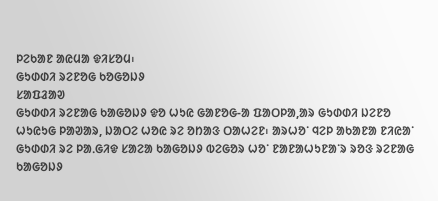ᱞᱮᱠᱟᱱ ᱟᱭᱢᱟ ᱫᱤᱥᱚᱢ᱾
ᱜᱩᱰᱰᱤ ᱨᱮᱱᱚᱜ ᱠᱚᱜᱚᱡᱽ
ᱥᱟᱯᱲᱟᱣ
ᱜᱩᱰᱰᱤ ᱨᱮᱱᱟᱜ ᱠᱟᱜᱚᱡᱽ ᱫᱚ ᱦᱩᱭ ᱜᱟᱱᱚᱜ-ᱟ ᱯᱟᱛᱞᱟ,ᱟᱨ ᱜᱩᱰᱰᱤ ᱡᱮᱱᱚ ᱦᱩᱭᱩᱜ ᱞᱟᱣᱟᱨ, ᱡᱟᱛᱮ ᱦᱚᱭ ᱨᱮ ᱚᱴᱟᱝ ᱛᱟᱦᱮᱱ᱾ ᱟᱨᱦᱚᱸ ᱧᱮᱞ ᱟᱠᱟᱱᱟ ᱱᱤᱭᱟᱸ ᱜᱩᱰᱰᱤ ᱨᱮ ᱞᱟᱹᱜᱤᱫ ᱥᱟᱮᱟ ᱠᱟᱜᱚᱡᱽ ᱵᱮᱜᱚᱨ ᱦᱚᱸ ᱱᱟᱱᱟᱦᱩᱱᱟᱸᱨ ᱨᱚᱝ ᱨᱮᱱᱟᱜ ᱠᱟᱜᱚᱡᱽ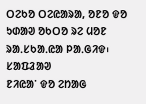ᱛᱮᱠᱚ ᱛᱮᱭᱟᱨᱟ, ᱚᱱᱚ ᱫᱚ ᱩᱰᱟᱣ ᱚᱠᱛᱚ ᱨᱮ ᱢᱚᱱ ᱨᱟᱹᱥᱠᱟᱹᱭᱟ ᱞᱟᱹᱜᱤᱫ᱾
ᱥᱟᱯᱲᱟᱣ
ᱱᱤᱭᱟᱸ ᱫᱚ ᱮᱴᱟᱜ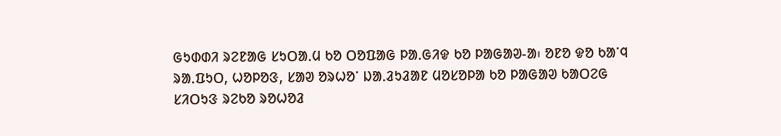ᱜᱩᱰᱰᱤ ᱨᱮᱱᱟᱜ ᱥᱩᱛᱟᱹᱢ ᱠᱚ ᱛᱚᱯᱟᱜ ᱞᱟᱹᱜᱤᱫ ᱠᱚ ᱞᱟᱜᱟᱣ-ᱟ᱾ ᱚᱱᱚ ᱫᱚ ᱠᱟᱸᱧ ᱨᱟᱹᱯᱩᱛ, ᱦᱚᱞᱚᱝ, ᱥᱟᱣ ᱚᱨᱦᱚᱸ ᱡᱟᱹᱲᱩᱲᱟᱱ ᱢᱚᱥᱚᱞᱟ ᱠᱚ ᱞᱟᱜᱟᱣ ᱠᱟᱛᱮᱜ ᱥᱤᱛᱩᱝ ᱨᱮᱠᱚ ᱨᱚᱦᱚᱲ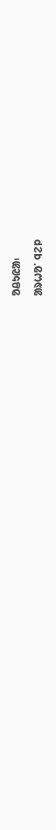ᱚᱪᱩᱭᱟ᱾
ᱟᱨᱦᱚᱸ ᱧᱮᱞ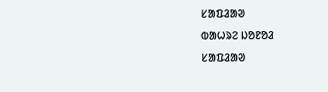ᱥᱟᱯᱲᱟᱣ
ᱵᱟᱦᱨᱮ ᱡᱚᱱᱚᱲ
ᱥᱟᱯᱲᱟᱣ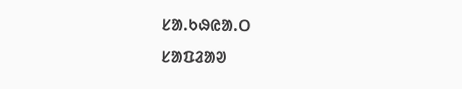ᱥᱟ.ᱠᱷᱭᱟ.ᱛ
ᱥᱟᱯᱲᱟᱣ